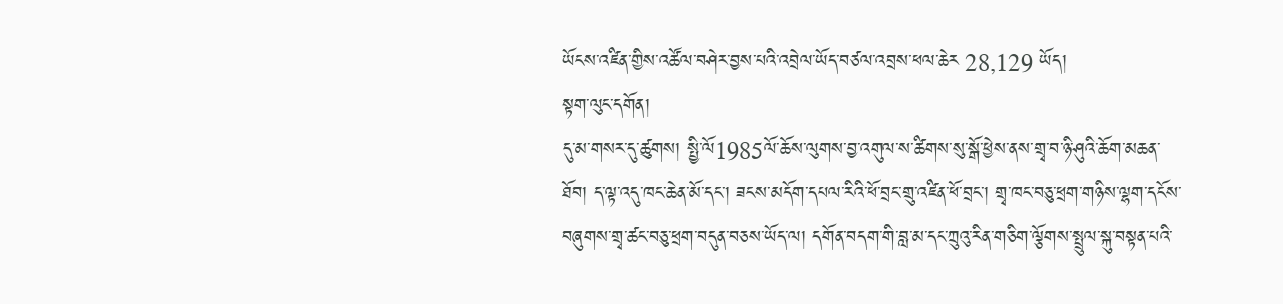ཡོངས་འཛིན་གྱིས་འཚོལ་བཤེར་བྱས་པའི་འབྲེལ་ཡོད་བཙལ་འབྲས་ཕལ་ཆེར 28,129 ཡོད།
སྟག་ལུང་དགོན།
དུ་མ་གསར་དུ་ཚུགས། སྤྱི་ལོ1985ལོ་ཆོས་ལུགས་བྱ་འགུལ་ས་ཚིགས་སུ་སྒོ་ཕྱེས་ནས་གྲྭ་བ་ཉི་ཤུའི་ཆོག་མཆན་ཐོབ། ད་ལྟ་འདུ་ཁང་ཆེན་མོ་དང་། ཟངས་མདོག་དཔལ་རིའི་ཕོ་བྲང་གྲུ་འཛིན་ཕོ་བྲང་། གྲྭ་ཁང་བཅུ་ཕྲག་གཉིས་ལྷག་དངོས་བཞུགས་གྲྭ་ཚང་བཅུ་ཕྲག་བདུན་བཅས་ཡོད་ལ། དགོན་བདག་གི་བླ་མ་དང་ཀྲུའུ་རིན་གཅིག་ལྕོགས་སྤྲུལ་སྐུ་བསྟན་པའི་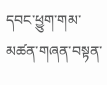དབང་ཕྱུག་གམ་མཚན་གཞན་བསྟན་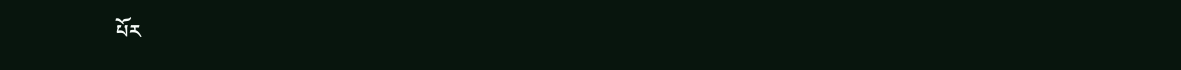པོར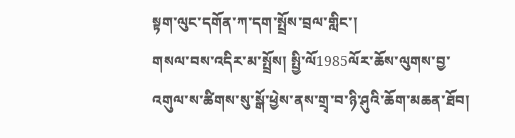སྟག་ལུང་དགོན་ཀ་དག་སྤྲོས་བྲལ་གླིང་།
གསལ་བས་འདིར་མ་སྤྲོས། སྤྱི་ལོ1985ལོར་ཆོས་ལུགས་བྱ་འགུལ་ས་ཚིགས་སུ་སྒོ་ཕྱེས་ནས་གྲྭ་བ་ཉི་ཤུའི་ཆོག་མཆན་ཐོབ།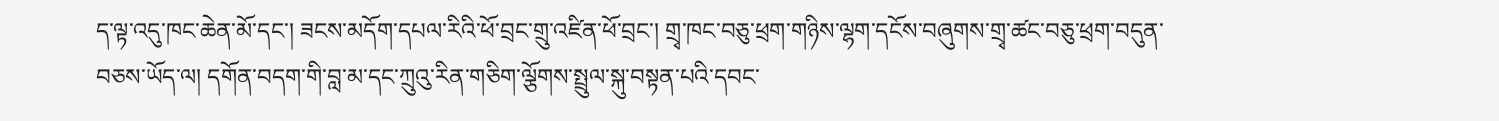ད་ལྟ་འདུ་ཁང་ཆེན་མོ་དང་། ཟངས་མདོག་དཔལ་རིའི་ཕོ་བྲང་གྲུ་འཛིན་ཕོ་བྲང་། གྲྭ་ཁང་བཅུ་ཕྲག་གཉིས་ལྷག་དངོས་བཞུགས་གྲྭ་ཚང་བཅུ་ཕྲག་བདུན་བཅས་ཡོད་ལ། དགོན་བདག་གི་བླ་མ་དང་ཀྲུའུ་རིན་གཅིག་ལྕོགས་སྤྲུལ་སྐུ་བསྟན་པའི་དབང་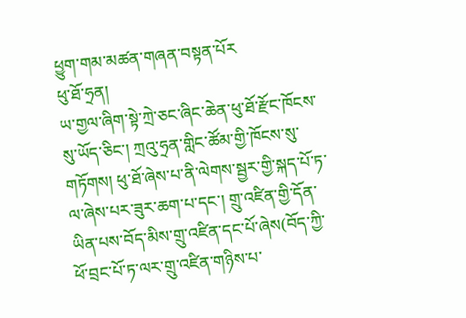ཕྱུག་གམ་མཚན་གཞན་བསྟན་པོར
ཕུ་ཐོ་ཧྲན།
ཡ་གྱལ་ཞིག་སྟེ་ཀྲེ་ཅང་ཞིང་ཆེན་ཕུ་ཐོ་རྫོང་ཁོངས་སུ་ཡོད་ཅིང་། ཀྲའུ་ཧྲན་གླིང་ཚོམ་གྱི་ཁོངས་སུ་གཏོགས། ཕུ་ཐོ་ཞེས་པ་ནི་ལེགས་སྦྱར་གྱི་སྐད་པོ་ཏ་ལ་ཞེས་པར་ཟུར་ཆག་པ་དང་། གྲུ་འཛིན་གྱི་དོན་ཡིན་པས་བོད་མིས་གྲུ་འཛིན་དང་པོ་ཞེས(བོད་ཀྱི་ཕོ་བྲང་པོ་ཏ་ལར་གྲུ་འཛིན་གཉིས་པ་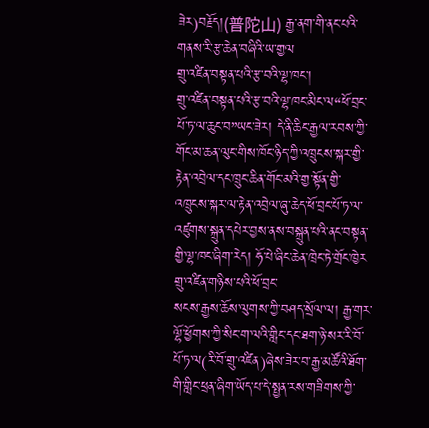ཟེར)བརྗོད།(普陀山) རྒྱ་ནག་གི་ནང་པའི་གནས་རི་རྩ་ཆེན་བཞིའི་ཡ་གྱལ
གྲུ་འཛིན་བསྟན་པའི་རྩ་བའི་ལྷ་ཁང་།
གྲུ་འཛིན་བསྟན་པའི་རྩ་བའི་ལྷ་ཁང་མིང་ལ“ཕོ་བྲང་པོ་ཏ་ལ་ཆུང་བ”ཡང་ཟེར། དེ་ནི་ཆིང་རྒྱལ་རབས་ཀྱི་གོང་མ་ཆན་ལུང་གིས་ཁོང་ཉིད་ཀྱི་འཁྲུངས་སྐར་གྱི་རྟེན་འབྲེལ་དང་ཁྲུང་ཆིན་གོང་མའི་གྱ་སྟོན་གྱི་འཁྲུངས་སྐར་ལ་རྟེན་འབྲེལ་ཞུ་ཆེད་ཕོ་བྲང་པོ་ཏ་ལ་འཛུགས་སྐྲུན་དཔེར་བྱས་ནས་བསྐྲུན་པའི་ནང་བསྟན་གྱི་ལྷ་ཁང་ཞིག་རེད། ཧོ་པེ་ཞིང་ཆེན་ཁྲེང་ཏེ་གྲོང་ཁྱེར
གྲུ་འཛིན་གཉིས་པའི་ཕོ་བྲང་
སངས་རྒྱས་ཆོས་ལུགས་ཀྱི་བཤད་སྲོལ་ལ། རྒྱ་གར་ལྷོ་ཕྱོགས་ཀྱི་སིང་ག་ལའི་གླིང་དང་ཐག་ཉེ་སར་རི་བོ་པོ་ཏ་ལ(རི་བོ་གྲུ་འཛིན)ཞེས་ཟེར་བ་རྒྱ་མཚོའི་ཐོག་གི་གླིང་ཕྲན་ཞིག་ཡོད་པ་དེ་སྤྱན་རས་གཟིགས་ཀྱི་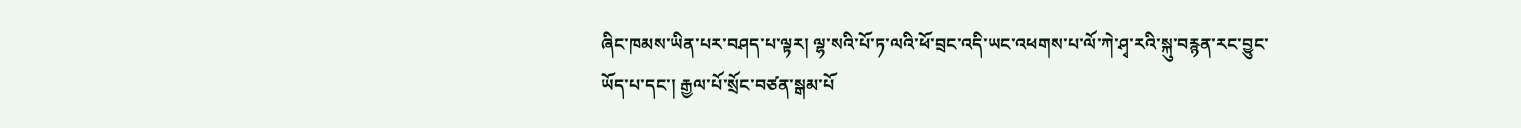ཞིང་ཁམས་ཡིན་པར་བཤད་པ་ལྟར། ལྷ་སའི་པོ་ཏ་ལའི་ཕོ་བྲང་འདི་ཡང་འཕགས་པ་ལོ་ཀེ་ཤྭ་རའི་སྐུ་བརྙན་རང་བྱུང་ཡོད་པ་དང་། རྒྱལ་པོ་སྲོང་བཙན་སྒམ་པོ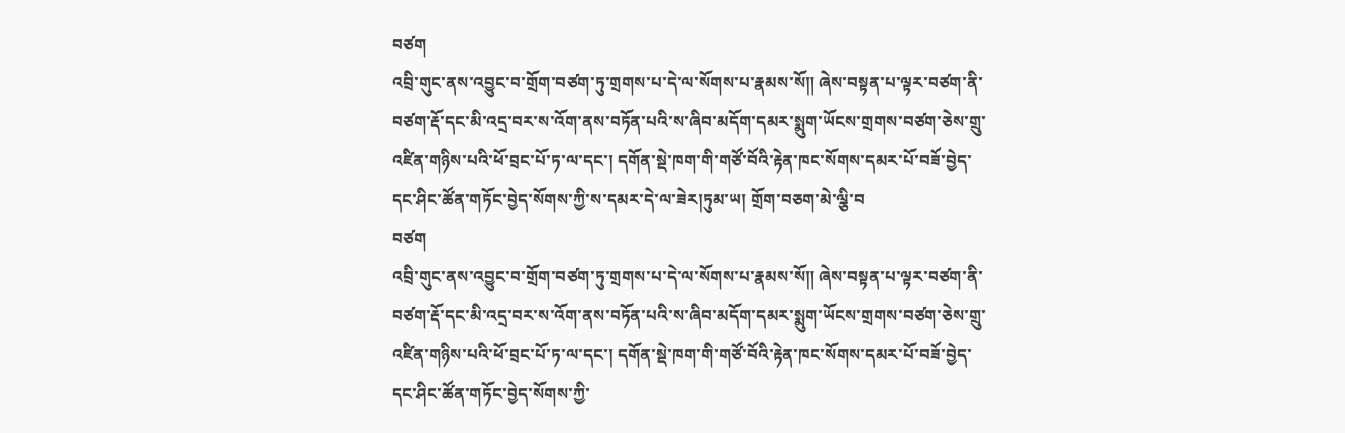བཙག
འབྲི་གུང་ནས་འབྱུང་བ་གྲོག་བཙག་ཏུ་གྲགས་པ་དེ་ལ་སོགས་པ་རྣམས་སོ༎ ཞེས་བསྟན་པ་ལྟར་བཙག་ནི་བཙག་རྡོ་དང་མི་འདྲ་བར་ས་འོག་ནས་བཏོན་པའི་ས་ཞིབ་མདོག་དམར་སྨུག་ཡོངས་གྲགས་བཙག་ཅེས་གྲུ་འཛིན་གཉིས་པའི་ཕོ་བྲང་པོ་ཏ་ལ་དང་། དགོན་སྡེ་ཁག་གི་གཙོ་བོའི་རྟེན་ཁང་སོགས་དམར་པོ་བཟོ་བྱེད་དང་ཤིང་ཚོན་གཏོང་བྱེད་སོགས་ཀྱི་ས་དམར་དེ་ལ་ཟེར།ཏུམ་ཡ། གྲོག་བཅག་མེ་ལྕི་བ
བཙག
འབྲི་གུང་ནས་འབྱུང་བ་གྲོག་བཙག་ཏུ་གྲགས་པ་དེ་ལ་སོགས་པ་རྣམས་སོ༎ ཞེས་བསྟན་པ་ལྟར་བཙག་ནི་བཙག་རྡོ་དང་མི་འདྲ་བར་ས་འོག་ནས་བཏོན་པའི་ས་ཞིབ་མདོག་དམར་སྨུག་ཡོངས་གྲགས་བཙག་ཅེས་གྲུ་འཛིན་གཉིས་པའི་ཕོ་བྲང་པོ་ཏ་ལ་དང་། དགོན་སྡེ་ཁག་གི་གཙོ་བོའི་རྟེན་ཁང་སོགས་དམར་པོ་བཟོ་བྱེད་དང་ཤིང་ཚོན་གཏོང་བྱེད་སོགས་ཀྱི་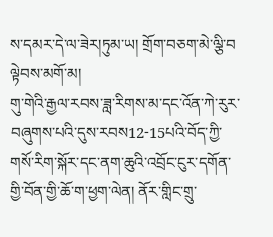ས་དམར་དེ་ལ་ཟེར།ཏུམ་ཡ། གྲོག་བཅག་མེ་ལྕི་བ
ལྟེབས་མགོ་མ།
གུ་གེའི་རྒྱལ་རབས་ཟླ་རིགས་མ་དང་འོན་ཀེ་རུར་བཞུགས་པའི་དུས་རབས12-15པའི་བོད་ཀྱི་གསོ་རིག་སྐོར་དང་ནག་ཆུའི་འབྲོང་ངུར་དགོན་གྱི་བོན་གྱི་ཆོ་ག་ཕྱག་ལེན། ནོར་གླིང་གྲུ་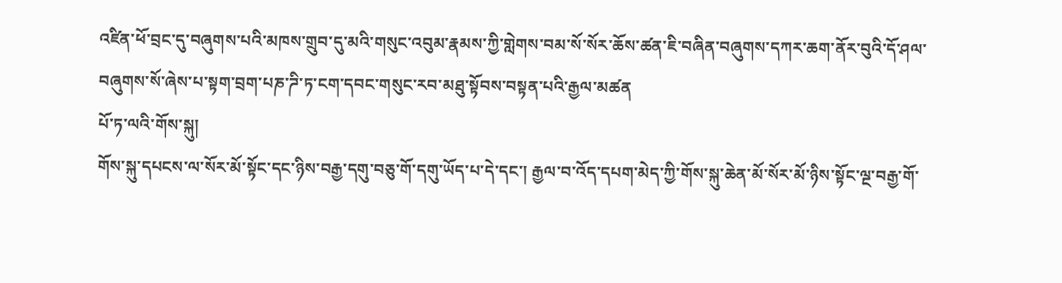འཛིན་ཕོ་བྲང་དུ་བཞུགས་པའི་མཁས་གྲུབ་དུ་མའི་གསུང་འབུམ་རྣམས་ཀྱི་གླེགས་བམ་སོ་སོར་ཆོས་ཚན་ཇི་བཞིན་བཞུགས་དཀར་ཆག་ནོར་བུའི་དོ་ཤལ་བཞུགས་སོ་ཞེས་པ་སྟག་བྲག་པཎ་ཌི་ཏ་ངག་དབང་གསུང་རབ་མཐུ་སྟོབས་བསྟན་པའི་རྒྱལ་མཚན
པོ་ཏ་ལའི་གོས་སྐུ།
གོས་སྐུ་དཔངས་ལ་སོར་མོ་སྟོང་དང་ཉིས་བརྒྱ་དགུ་བཅུ་གོ་དགུ་ཡོད་པ་དེ་དང་། རྒྱལ་བ་འོད་དཔག་མེད་ཀྱི་གོས་སྐུ་ཆེན་མོ་སོར་མོ་ཉིས་སྟོང་ལྔ་བརྒྱ་གོ་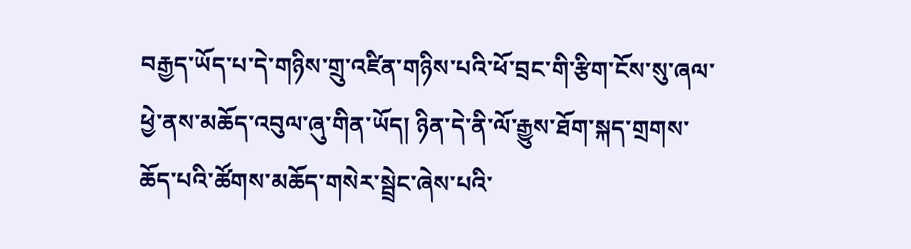བརྒྱད་ཡོད་པ་དེ་གཉིས་གྲུ་འཛིན་གཉིས་པའི་ཕོ་བྲང་གི་རྩིག་ངོས་སུ་ཞལ་ཕྱེ་ནས་མཆོད་འབུལ་ཞུ་གིན་ཡོད། ཉིན་དེ་ནི་ལོ་རྒྱུས་ཐོག་སྐད་གྲགས་ཆོད་པའི་ཚོགས་མཆོད་གསེར་སྦྲེང་ཞེས་པའི་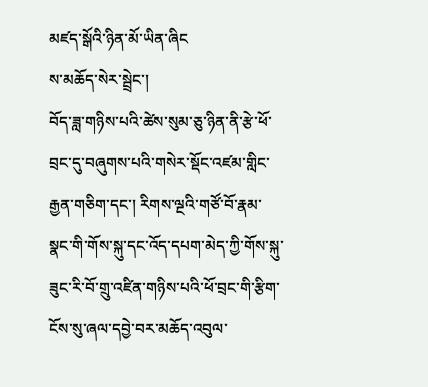མཛད་སྒོའི་ཉིན་མོ་ཡིན་ཞིང
ས་མཆོད་སེར་སྦྲེང་།
བོད་ཟླ་གཉིས་པའི་ཚེས་སུམ་ཅུ་ཉིན་ནི་རྩེ་ཕོ་བྲང་དུ་བཞུགས་པའི་གསེར་སྡོང་འཛམ་གླིང་རྒྱན་གཅིག་དང་། རིགས་ལྔའི་གཙོ་བོ་རྣམ་སྣང་གི་གོས་སྐུ་དང་འོད་དཔག་མེད་ཀྱི་གོས་སྐུ་ཟུང་རི་བོ་གྲུ་འཛིན་གཉིས་པའི་ཕོ་བྲང་གི་རྩིག་ངོས་སུ་ཞལ་དབྱེ་བར་མཆོད་འབུལ་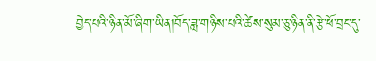བྱེད་པའི་ཉིན་མོ་ཞིག་ཡིན།བོད་ཟླ་གཉིས་པའི་ཚེས་སུམ་ཅུ་ཉིན་ནི་རྩེ་ཕོ་བྲང་དུ་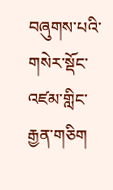བཞུགས་པའི་གསེར་སྡོང་འཛམ་གླིང་རྒྱན་གཅིག